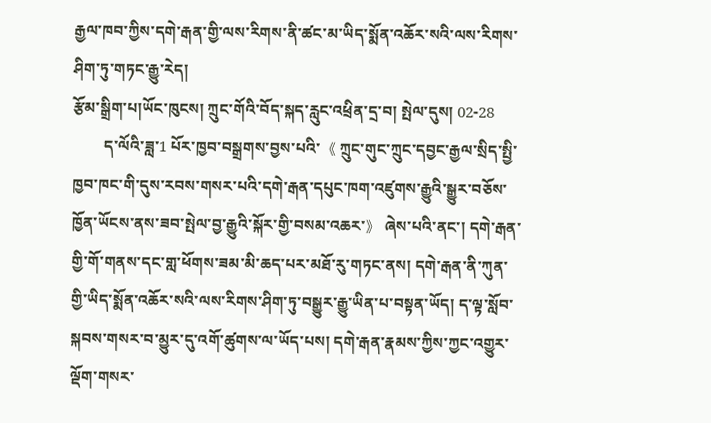རྒྱལ་ཁབ་ཀྱིས་དགེ་རྒན་གྱི་ལས་རིགས་ནི་ཚང་མ་ཡིད་སྨོན་འཆོར་སའི་ལས་རིགས་ཤིག་ཏུ་གཏང་རྒྱུ་རེད།
རྩོམ་སྒྲིག་པ།ཡོང་ཁུངས། ཀྲུང་གོའི་བོད་སྐད་རླུང་འཕྲིན་དྲ་བ། སྤེལ་དུས། 02-28
        ད་ལོའི་ཟླ་1 པོར་ཁྱབ་བསྒྲགས་བྱས་པའི་《 ཀྲུང་གུང་ཀྲུང་དབྱང་རྒྱལ་སྲིད་སྤྱི་ཁྱབ་ཁང་གི་དུས་རབས་གསར་པའི་དགེ་རྒན་དཔུང་ཁག་འཛུགས་རྒྱུའི་སྒྱུར་བཅོས་ཁྱོན་ཡོངས་ནས་ཟབ་སྤེལ་བྱ་རྒྱུའི་སྐོར་གྱི་བསམ་འཆར་》 ཞེས་པའི་ནང་། དགེ་རྒན་གྱི་གོ་གནས་དང་གླ་ཕོགས་ཟམ་མི་ཆད་པར་མཐོ་རུ་གཏང་ནས། དགེ་རྒན་ནི་ཀུན་གྱི་ཡིད་སྨོན་འཆོར་སའི་ལས་རིགས་ཤིག་ཏུ་བསྒྱུར་རྒྱུ་ཡིན་པ་བསྟན་ཡོད། ད་ལྟ་སློབ་སྐབས་གསར་བ་མྱུར་དུ་འགོ་ཚུགས་ལ་ཡོད་པས། དགེ་རྒན་རྣམས་ཀྱིས་ཀྱང་འགྱུར་ལྡོག་གསར་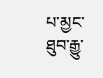པ་མྱང་ཐུབ་རྒྱུ་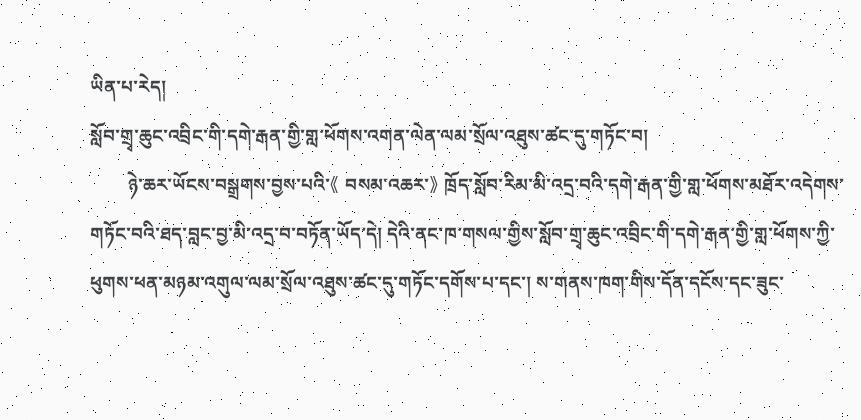ཡིན་པ་རེད།
སློབ་གྲྭ་ཆུང་འབྲིང་གི་དགེ་རྒན་གྱི་གླ་ཕོགས་འགན་ལེན་ལམ་སྲོལ་འཐུས་ཚང་དུ་གཏོང་བ།
        ཉེ་ཆར་ཡོངས་བསྒྲགས་བྱས་པའི་《 བསམ་འཆར་》 ཁྲོད་སློབ་རིམ་མི་འདྲ་བའི་དགེ་རྒན་གྱི་གླ་ཕོགས་མཐོར་འདེགས་གཏོང་བའི་ཐད་བླང་བྱ་མི་འདྲ་བ་བཏོན་ཡོད་དེ། དེའི་ནང་ཁ་གསལ་གྱིས་སློབ་གྲྭ་ཆུང་འབྲིང་གི་དགེ་རྒན་གྱི་གླ་ཕོགས་ཀྱི་ཕུགས་ཕན་མཉམ་འགུལ་ལམ་སྲོལ་འཐུས་ཚང་དུ་གཏོང་དགོས་པ་དང་། ས་གནས་ཁག་གིས་དོན་དངོས་དང་ཟུང་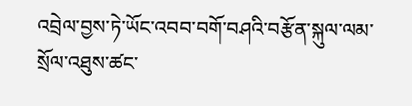འབྲེལ་བྱས་ཏེ་ཡོང་འབབ་བགོ་བཤའི་བརྩོན་སྐུལ་ལམ་སྲོལ་འཐུས་ཚང་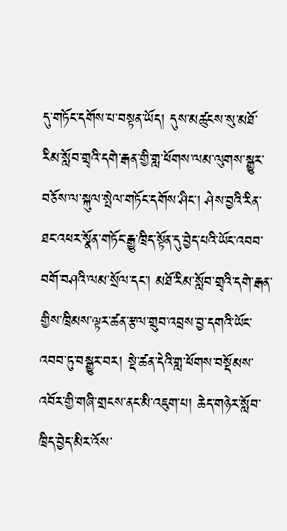དུ་གཏོང་དགོས་པ་བསྟན་ཡོད། དུས་མཚུངས་སུ་མཐོ་རིམ་སློབ་གྲྭའི་དགེ་རྒན་གྱི་གླ་ཕོགས་ལམ་ལུགས་སྒྱུར་བཅོས་ལ་སྐུལ་སྤེལ་གཏོང་དགོས་ཤིང་། ཤེས་བྱའི་རིན་ཐང་འཕར་སྣོན་གཏོང་རྒྱུ་ཁྲིད་སྟོན་དུ་བྱེད་པའི་ཡོང་འབབ་བགོ་བཤའི་ལམ་སྲོལ་དང་། མཐོ་རིམ་སློབ་གྲྭའི་དགེ་རྒན་གྱིས་ཁྲིམས་ལྟར་ཚན་རྩལ་གྲུབ་འབྲས་བྱ་དགའི་ཡོང་འབབ་ཏུ་བསྒྱུར་བར། སྡེ་ཚན་དེའི་གླ་ཕོགས་བསྡོམས་འབོར་གྱི་གཞི་གྲངས་ནང་མི་འཇུག་པ། ཆེད་གཉེར་སློབ་ཁྲིད་བྱེད་མིར་འོས་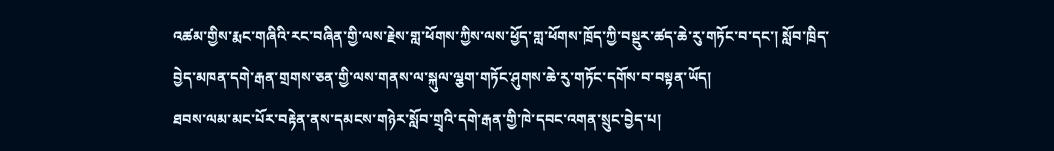འཚམ་གྱིས་རྨང་གཞིའི་རང་བཞིན་གྱི་ལས་རྗེས་གླ་ཕོགས་ཀྱིས་ལས་ཕྱོད་གླ་ཕོགས་ཁྲོད་ཀྱི་བསྡུར་ཚད་ཆེ་རུ་གཏོང་བ་དང་། སློབ་ཁྲིད་བྱེད་མཁན་དགེ་རྒན་གྲགས་ཅན་གྱི་ལས་གནས་ལ་སྐུལ་ལྕག་གཏོང་ཤུགས་ཆེ་རུ་གཏོང་དགོས་བ་བསྟན་ཡོད།
ཐབས་ལམ་མང་པོར་བརྟེན་ནས་དམངས་གཉེར་སློབ་གྲྭའི་དགེ་རྒན་གྱི་ཁེ་དབང་འགན་སྲུང་བྱེད་པ།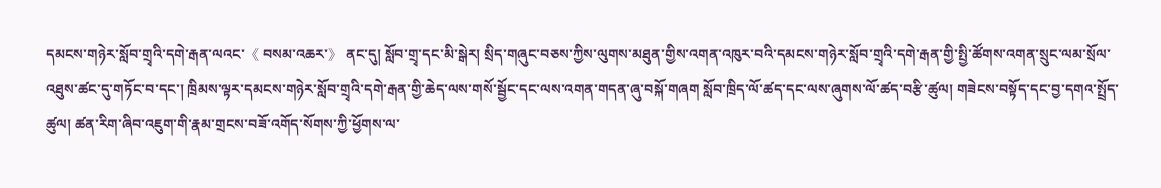དམངས་གཉེར་སློབ་གྲྭའི་དགེ་རྒན་ལའང་《 བསམ་འཆར་》 ནང་དུ། སློབ་གྲྭ་དང་མི་སྒེར། སྲིད་གཞུང་བཅས་ཀྱིས་ལུགས་མཐུན་གྱིས་འགན་འཁུར་བའི་དམངས་གཉེར་སློབ་གྲྭའི་དགེ་རྒན་གྱི་སྤྱི་ཚོགས་འགན་སྲུང་ལམ་སྲོལ་འཐུས་ཚང་དུ་གཏོང་བ་དང་། ཁྲིམས་ལྟར་དམངས་གཉེར་སློབ་གྲྭའི་དགེ་རྒན་གྱི་ཆེད་ལས་གསོ་སྦྱོང་དང་ལས་འགན་གདན་ཞུ་བསྐོ་གཞག སློབ་ཁྲིད་ལོ་ཚད་དང་ལས་ཞུགས་ལོ་ཚད་བརྩི་ཚུལ། གཟེངས་བསྟོད་དང་བྱ་དགའ་སྤྲོད་ཚུལ། ཚན་རིག་ཞིབ་འཇུག་གི་རྣམ་གྲངས་བཟོ་འགོད་སོགས་ཀྱི་ཕྱོགས་ལ་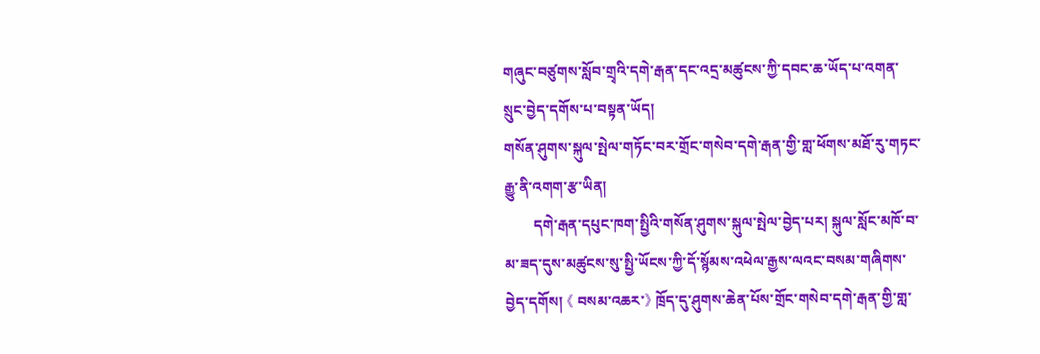གཞུང་བཙུགས་སློབ་གྲྭའི་དགེ་རྒན་དང་འདྲ་མཚུངས་ཀྱི་དབང་ཆ་ཡོད་པ་འགན་སྲུང་བྱེད་དགོས་པ་བསྟན་ཡོད།
གསོན་ཤུགས་སྐུལ་སྤེལ་གཏོང་བར་གྲོང་གསེབ་དགེ་རྒན་གྱི་གླ་ཕོགས་མཐོ་རུ་གཏང་རྒྱུ་ནི་འགག་རྩ་ཡིན།
        དགེ་རྒན་དཔུང་ཁག་སྤྱིའི་གསོན་ཤུགས་སྐུལ་སྤེལ་བྱེད་པར། སྐུལ་སློང་མཁོ་བ་མ་ཟད་དུས་མཚུངས་སུ་སྤྱི་ཡོངས་ཀྱི་དོ་སྙོམས་འཕེལ་རྒྱས་ལའང་བསམ་གཞིགས་བྱེད་དགོས། 《 བསམ་འཆར་》 ཁྲོད་དུ་ཤུགས་ཆེན་པོས་གྲོང་གསེབ་དགེ་རྒན་གྱི་གླ་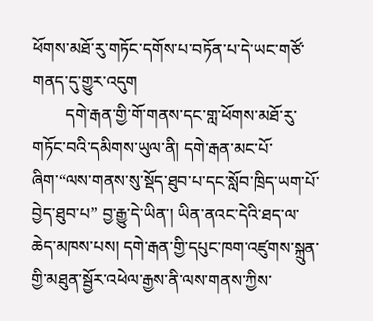ཕོགས་མཐོ་རུ་གཏོང་དགོས་པ་བཏོན་པ་དེ་ཡང་གཙོ་གནད་དུ་གྱུར་འདུག
        དགེ་རྒན་གྱི་གོ་གནས་དང་གླ་ཕོགས་མཐོ་རུ་གཏོང་བའི་དམིགས་ཡུལ་ནི། དགེ་རྒན་མང་པོ་ཞིག་“ལས་གནས་སུ་སྡོད་ཐུབ་པ་དང་སློབ་ཁྲིད་ཡག་པོ་བྱེད་ཐུབ་པ” བྱ་རྒྱུ་དེ་ཡིན་། ཡིན་ནའང་དེའི་ཐད་ལ་ཆེད་མཁས་པས། དགེ་རྒན་གྱི་དཔུང་ཁག་འཛུགས་སྐྲུན་གྱི་མཐུན་སྦྱོར་འཕེལ་རྒྱས་ནི་ལས་གནས་ཀྱིས་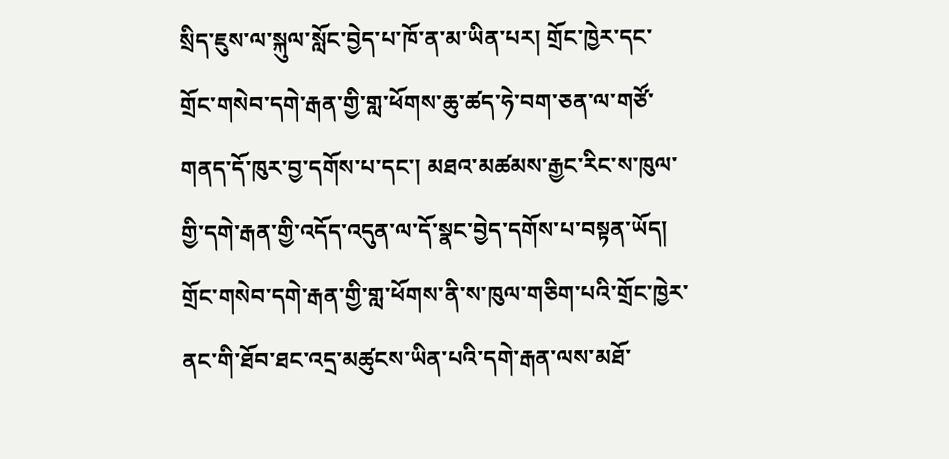སྲིད་ཇུས་ལ་སྐུལ་སློང་བྱེད་པ་ཁོ་ན་མ་ཡིན་པར། གྲོང་ཁྱེར་དང་གྲོང་གསེབ་དགེ་རྒན་གྱི་གླ་ཕོགས་ཆུ་ཚད་ཧེ་བག་ཅན་ལ་གཙོ་གནད་དོ་ཁུར་བྱ་དགོས་པ་དང་། མཐའ་མཚམས་རྒྱང་རིང་ས་ཁུལ་གྱི་དགེ་རྒན་གྱི་འདོད་འདུན་ལ་དོ་སྣང་བྱེད་དགོས་པ་བསྟན་ཡོད།
གྲོང་གསེབ་དགེ་རྒན་གྱི་གླ་ཕོགས་ནི་ས་ཁུལ་གཅིག་པའི་གྲོང་ཁྱེར་ནང་གི་ཐོབ་ཐང་འདྲ་མཚུངས་ཡིན་པའི་དགེ་རྒན་ལས་མཐོ་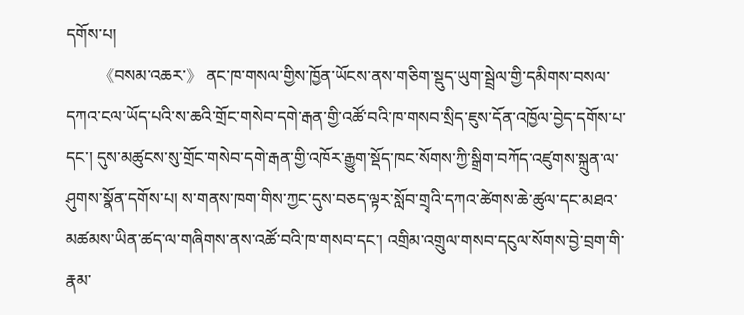དགོས་པ།
        《བསམ་འཆར་》 ནང་ཁ་གསལ་གྱིས་ཁྱོན་ཡོངས་ནས་གཅིག་སྡུད་ཡུག་སྦྲེལ་གྱི་དམིགས་བསལ་དཀའ་ངལ་ཡོད་པའི་ས་ཆའི་གྲོང་གསེབ་དགེ་རྒན་གྱི་འཚོ་བའི་ཁ་གསབ་སྲིད་ཇུས་དོན་འཁྱོལ་བྱེད་དགོས་པ་དང་། དུས་མཚུངས་སུ་གྲོང་གསེབ་དགེ་རྒན་གྱི་འཁོར་རྒྱུག་སྡོད་ཁང་སོགས་ཀྱི་སྒྲིག་བཀོད་འཛུགས་སྐྲུན་ལ་ཤུགས་སྣོན་དགོས་པ། ས་གནས་ཁག་གིས་ཀྱང་དུས་བཅད་ལྟར་སློབ་གྲྭའི་དཀའ་ཚེགས་ཆེ་ཚུལ་དང་མཐའ་མཚམས་ཡིན་ཚད་ལ་གཞིགས་ནས་འཚོ་བའི་ཁ་གསབ་དང་། འགྲིམ་འགྲུལ་གསབ་དངུལ་སོགས་བྱེ་བྲག་གི་རྣམ་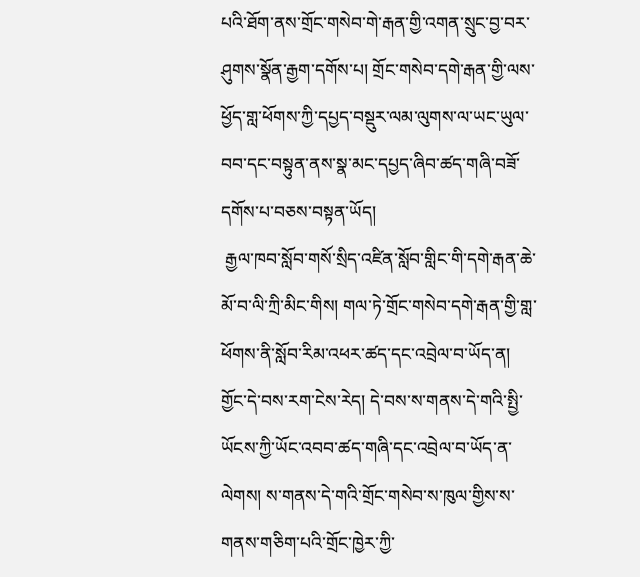པའི་ཐོག་ནས་གྲོང་གསེབ་གེ་རྒན་གྱི་འགན་སྲུང་བྱ་བར་ཤུགས་སྣོན་རྒྱག་དགོས་པ། གྲོང་གསེབ་དགེ་རྒན་གྱི་ལས་ཕྱོད་གླ་ཕོགས་ཀྱི་དཔྱད་བསྡུར་ལམ་ལུགས་ལ་ཡང་ཡུལ་བབ་དང་བསྟུན་ནས་སྣ་མང་དཔྱད་ཞིབ་ཚད་གཞི་བཟོ་དགོས་པ་བཅས་བསྟན་ཡོད།
 རྒྱལ་ཁབ་སློབ་གསོ་སྲིད་འཛིན་སློབ་གླིང་གི་དགེ་རྒན་ཆེ་མོ་བ་ལི་ཀྲི་མིང་གིས། གལ་ཏེ་གྲོང་གསེབ་དགེ་རྒན་གྱི་གླ་ཕོགས་ནི་སློབ་རིམ་འཕར་ཚད་དང་འབྲེལ་བ་ཡོད་ན། གྱོང་དེ་བས་རག་ངེས་རེད། དེ་བས་ས་གནས་དེ་གའི་སྤྱི་ཡོངས་ཀྱི་ཡོང་འབབ་ཚད་གཞི་དང་འབྲེལ་བ་ཡོད་ན་ལེགས། ས་གནས་དེ་གའི་གྲོང་གསེབ་ས་ཁུལ་གྱིས་ས་གནས་གཅིག་པའི་གྲོང་ཁྱེར་ཀྱི་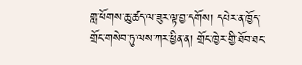གླ་ཕོགས་ཆུ་ཚད་ལ་ཟུར་ལྟ་བྱ་དགོས། དཔེར་ན་ཁྱོད་གྲོང་གསེབ་ཏུ་ལས་ཀར་ཕྱིན་ན། གྲོང་ཁྱེར་གྱི་ཐོབ་ཐང་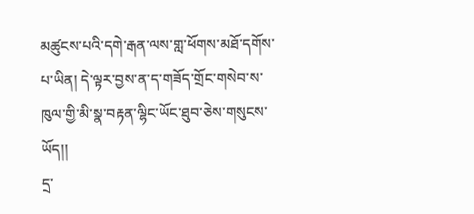མཚུངས་པའི་དགེ་རྒན་ལས་གླ་ཕོགས་མཐོ་དགོས་པ་ཡིན། དེ་ལྟར་བྱས་ན་ད་གཟོད་གྲོང་གསེབ་ས་ཁུལ་གྱི་མི་སྣ་བརྟན་ལྷིང་ཡོང་ཐུབ་ཅེས་གསུངས་ཡོད།།
དྲ་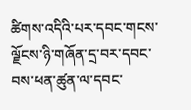ཚིགས་འདིའི་པར་དབང་གངས་ལྗོངས་ཉི་གཞོན་དྲ་བར་དབང་བས་ཕན་ཚུན་ལ་དབང་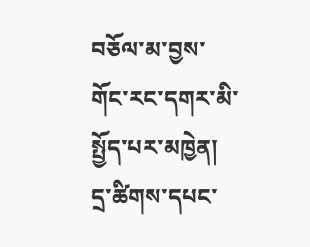བཅོལ་མ་བྱས་གོང་རང་དགར་མི་སྤྱོད་པར་མཁྱེན།
དྲ་ཚིགས་དཔང་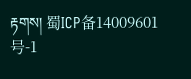རྟགས། 蜀ICP备14009601号-1